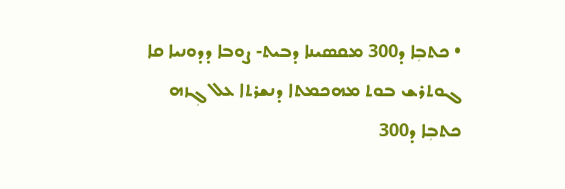• ܟܬܒܼܐ ܕ300 ܡܩܤܝܢܐ ܕܒܝܬ- ܨܘܒܐ ܕܕܘܢܝܐ ܩܐ ܓܘܬܪܫ ܒܘܬ ܡܗܟܡܬܐ ܕܢܫܪܬܐ ܥܠ ܓܼܙܗ
ܟܬܒܼܐ ܕ300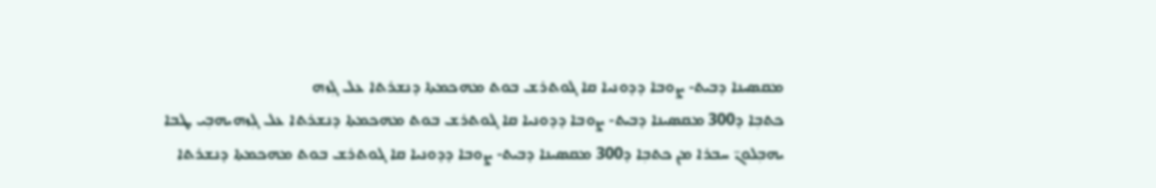ܡܩܤܝܢܐ ܕܒܝܬ- ܨܘܒܐ ܕܕܘܢܝܐ ܩܐ ܓܘܬܪܫ ܒܘܬ ܡܗܟܡܬܐ ܕܢܫܪܬܐ ܥܠ ܓܼܙܗ
ܟܬܒܼܐ ܕ300 ܡܩܤܝܢܐ ܕܒܝܬ- ܨܘܒܐ ܕܕܘܢܝܐ ܩܐ ܓܘܬܪܫ ܒܘܬ ܡܗܟܡܬܐ ܕܢܫܪܬܐ ܥܠ ܓܼܙܗܝܗܒܼܝ ܛܒܐ ܝܗܒܼܠܘܢ̈ ܚܒܪܐ ܡܢ ܟܬܒܼܐ ܕ300 ܡܩܤܝܢܐ ܕܒܝܬ- ܨܘܒܐ ܕܕܘܢܝܐ ܩܐ ܓܘܬܪܫ ܒܘܬ ܡܗܟܡܬܐ ܕܢܫܪܬܐ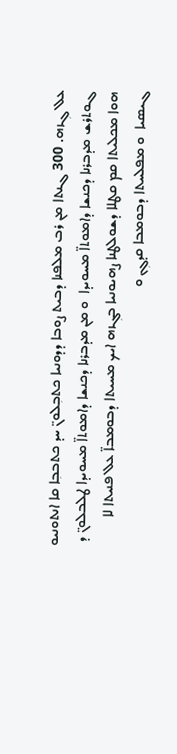ܥܠ ܓܼܙܗ. 300 ܓܢܬܐ ܡܢ ܪܒ ܡܠܦܢܐ ܕܒܝܬ ܨܘܒܐ ܕܕܘܢܝܐ ܟܬܒܼܠܘܢ̈ ܚܕ ܟܬܒܒܼܐ ܩܐ ܐܢܬܘܢܝܘ ܓܘܬܪܫ ܡܕܒܪܢܐ ܕܟܢܫܐ ܕܐܡܘܬܐ̈ ܡܚܘܝܕܐ  ܘ ܡܢ ܡܕܒܪܢܐ ܕܟܢܫܐ ܕܐܡܘܬܐ̈ ܡܚܘܝܕܐ ܛܠܒܠܘܢ̈ ܕ ܗܘܐ ܡܟܠܝܬܐ ܩܡ ܩܛܠܐ ܕܫܘܠܛܢܐ ܨܗܝܘܢܝܐ ܒܓܼܙܗ ܐܝܟ ܡܚܝܬܐ ܕܒܘܡܒܐ̈ ܥܠ ܦܢܝܬܐ ܠܐ ܓܝܣܝܐ  ܘ ܡܦܠܚܬܐ ܕܒܘܡܒܐ ܩܕܓܼܢ ܘ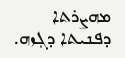ܡܗܨܪܬܐ ܕܦܢܝܬܐ ܕܓܼܙܗ.